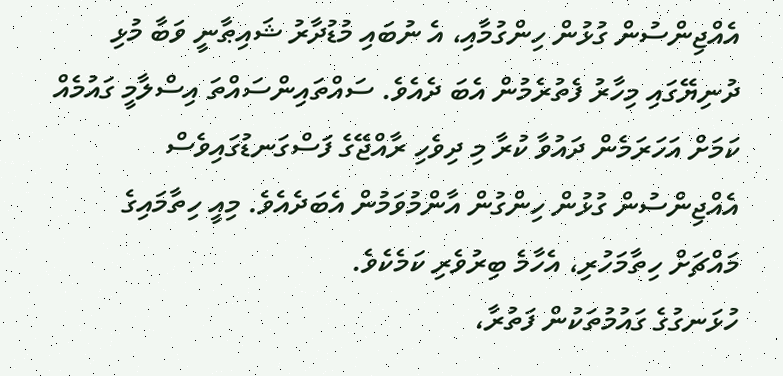އެއްޖިންސުން ގުޅުން ހިންގުމާއި، އެ ނުބައި މުޑުދާރު ޝައިޠާނީ ވަބާ މުޅި ދުނިޔޭގައި މިހާރު ފެތުރެމުން އެބަ ދެއެވެ. ސައްތައިންސައްތަ އިސްލާމީ ގައުމެއް ކަމަށް އަހަރަމެން ދައުވާ ކުރާ މި ދިވެހި ރާއްޖޭގެ ފަސްގަނޑުގައިވެސް އެއްޖިންސުން ގުޅުން ހިންގުން އާންމުވަމުން އެބަދެއެވެ. މިއީ ހިތާމައިގެ މައްޗަށް ހިތާމަހުރި، އެހާމެ ބިރުވެރި ކަމެކެވެ.
ހުޅަނގުގެ ގައުމުތަކުން ފަތުރާ،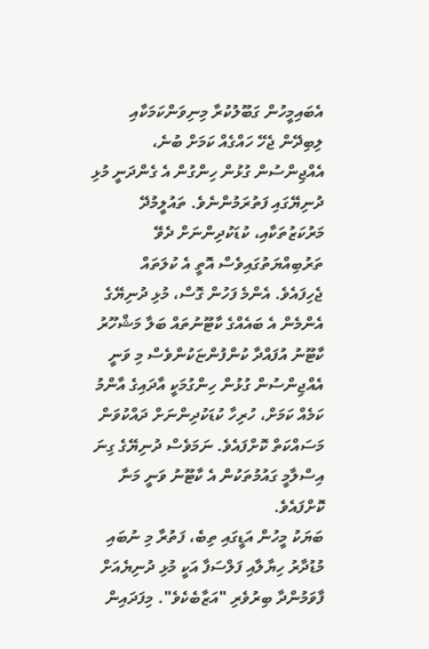އެބައިމީހުން ގަބޫލުކުރާ މިނިވަންކަމަކާއި ލިބިދޭން ޖެހޭ ހައްގެއް ކަމަށް ބުނެ، އެއްޖިންސުން ގުޅުން ހިންގުން އެ ގެންދަނީ މުޅި ދުނިޔޭގައި ފަތުރަމުންނެވެ. ތައުލީމުދޭ މަރުކަޒުތަކާއި، ކުޑަކުދިންނަށް ދެވޭ ތަރުބިއްޔަތުގައިވެސް އޮތީ އެ ކުލަތައް ޖެހިފައެވެ. އެންމެ ފަހުން ގޮސް، މުޅި ދުނިޔޭގެ އެންމެން އެ ބައެއްގެ ކާޓޫނުތައް ބަލާ މަޝްހޫރު ކާޓޫނު އުފައްދާ ކުންފުންޏަކުންވެސް މި ވަނީ އެއްޖިންސުން ގުޅުން ހިންގުމަކީ އާދައިގެ އާންމު ކަމެއް ކަމަށް، ހުރިހާ ކުޑަކުދިންނަށް ދައްކުވަން މަސައްކަތް ކޮށްފައެވެ. ނަމަވެސް ދުނިޔޭގެ ގިނަ އިސްލާމީ ގައުމުތަކުން އެ ކާޓޫނު ވަނީ މަނާ ކޮށްފައެވެ.
ބަޔަކު މީހުން އަޑީގައި ތިބެ، ފަތުރާ މި ނުބައި މުޑުދާރު ހިޔާލާއި ފަލްސަފާ އަކީ މުޅި ދުނިޔެއަށް ފާވަމުންދާ ބިރުވެރި "އަޒާބެކެވެ". މިފަދައިން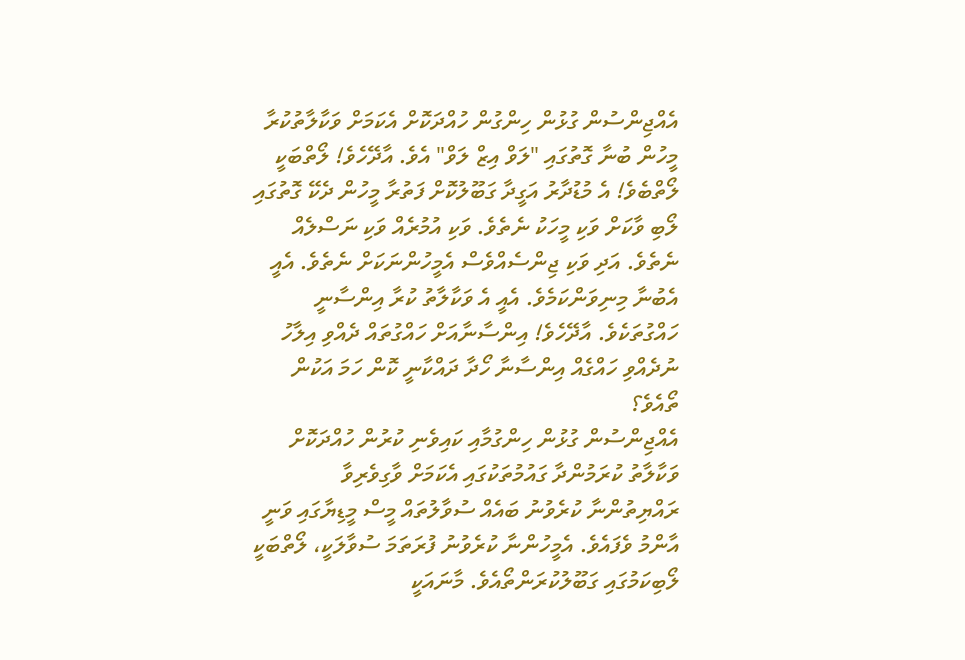އެއްޖިންސުން ގުޅުން ހިންގުން ހުއްދަކޮށް އެކަމަށް ވަކާލާތުކުރާ މީހުން ބުނާ ގޮތުގައި "ލަވް އިޒް ލަވް" އެވެ. އާދޭހެވެ! ލޯތްބަކީ ލޯތްބެވެ! އެ މުޑުދާރު އަގީދާ ގަބޫލުކޮށް ފަތުރާ މީހުން ދެކޭ ގޮތުގައި ލޯބި ވާކަށް ވަކި މީހަކު ނެތެވެ. ވަކި އުމުރެއް ވަކި ނަސްލެއް ނެތެވެ. އަދި ވަކި ޖިންސެއްވެސް އެމީހުންނަކަށް ނެތެވެ. އެއީ އެބުނާ މިނިވަންކަމެވެ. އެއީ އެ ވަކާލާތު ކުރާ އިންސާނީ ހައްގުތަކެވެ. އާދޭހެވެ! އިންސާނާއަށް ހައްގުތައް ދެއްވި އިލާހު ނުދެއްވި ހައްގެއް އިންސާނާ ހޯދާ ދައްކާނީ ކޮން ހަމަ އަކުން ތޯއެވެ؟
އެއްޖިންސުން ގުޅުން ހިންގުމާއި ކައިވެނި ކުރުން ހުއްދަކޮށް ވަކާލާތު ކުރަމުންދާ ގައުމުތަކުގައި އެކަމަށް ވާގިވެރިވާ ރައްޔިތުންނާ ކުރެވުނު ބައެއް ސުވާލުތައް މީސް މީޑިޔާގައި ވަނީ އާންމު ވެފައެވެ. އެމީހުންނާ ކުރެވުނު ފުރަތަމަ ސުވާލަކީ، ލޯތްބަކީ ލޯބިކަމުގައި ގަބޫލުކުރަންތޯއެވެ. މާނައަކީ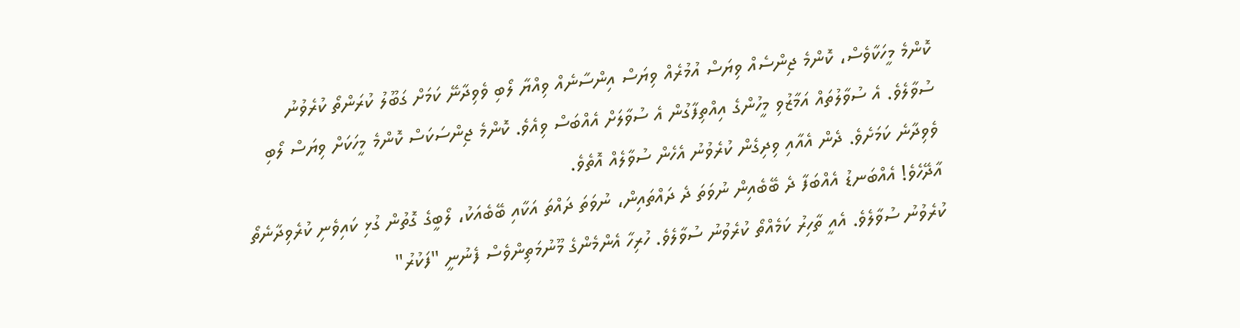ކޮންމެ މީހަކާވެސް، ކޮންމެ ޖިންސެއް ވިޔަސް އުމުރެއް ވިޔަސް އިންސާނެއް ވިއްޔާ ލޯބި ވެވިދާނޭ ކަމަށް ގަބޫލު ކުރަންތޯ ކުރެވުނު ސުވާލެވެ. އެ ސުވާލުތައް އަމާޒުވި މީހުންގެ އިއްތިފާގުން އެ ސުވާލަށް އެއްބަސް ވިއެވެ. ކޮންމެ ޖިންސަކަސް ކޮންމެ މީހަކަށް ވިޔަސް ލޯބި ވެވިދާނެ ކަމަށެވެ. ދެން އެއާއި ވިދިގެން ކުރެވުނު އެހެން ސުވާލެއް އޮތެވެ.
އާދޭހެވެ! އެއްބަނޑު އެއްބަފާ ދެ ބޭބެއިން ނުވަތަ ދެ ދައްތައިން، ނުވަތަ ދައްތަ އަކާއި ބޭބެއަކު، ލޯބީގެ ގޮތުން ގުޅި ކައިވެނި ކުރެވިދާނެތޯ ކުރެވުނު ސުވާލެވެ. އެއީ ތާހިރު ކަމެއްތޯ ކުރެވުނު ސުވާލެވެ. ހުރިހާ އެންމެންގެ މޫނުމަތިންވެސް ފެނުނީ "ފަކުރު"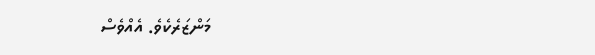މަންޒަރެކެވެ. އެއްވެސް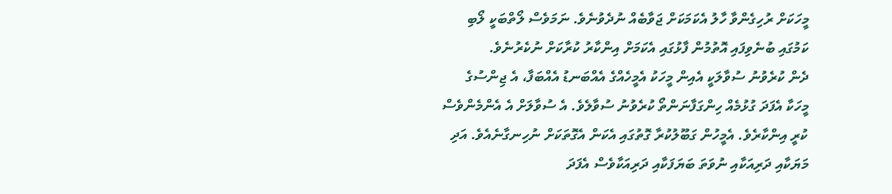މީހަކަށް ރުހިގެންވާ ހާލު އެކަމަކަށް ޖަވާބެއް ނުދެވުނެވެ. ނަމަވެސް ލޯތްބަކީ ލޯބި ކަމުގައި ބުނެވިފައި އޮތުމުން ފާޅުގައި އެކަމަށް އިންކާރު ކުރާކަށް ނުކެރުނެވެ.
ދެން ކުރެވުނު ސުވާލަކީ އެއިން މީހަކު އެމީހެއްގެ އެއްބަނޑު އެއްބަފާ، އެ ޖިންސުގެ މީހަކާ އެފަދަ ގުޅުމެއް ހިންގަފާނަންތޯ ކުރެވުނު ސުވާލެވެ. އެ ސުވާލަށް އެ އެންމެންވެސް ކުރީ އިންކާރެވެ. އެމީހުން ގަބޫލުކުރާ ގޮތުގައި އެކަން އެގޮތަކަށް ނުހިނގާނެއެވެ. އަދި މަޔަކާއި ދަރިއަކާއި ނުވަތަ ބަޔަފަކާއި ދަރިއަކާވެސް އެފަދަ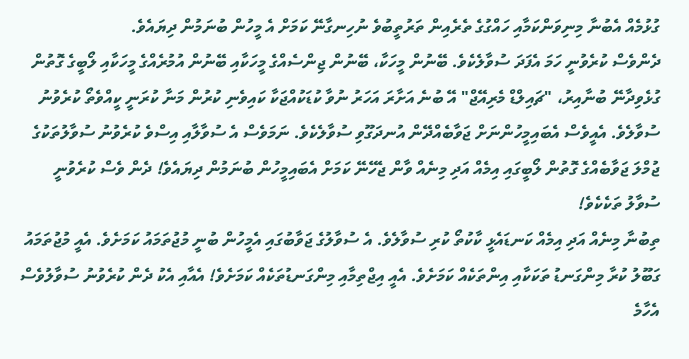ގުޅުމެއް އެބުނާ މިނިވަންކަމާއި ހައްގުގެ ތެރެއިން ތަރުތީބުވެ ނުހިނގާނޭ ކަމަށް އެ މީހުން ބުނަމުން ދިޔައެވެ.
ދެންވެސް ކުރެވުނީ ހަމަ އެފަދަ ސުވާލެކެވެ. ބޭނުން މީހަކާ، ބޭނުން ޖިންސެއްގެ މީހަކާއި ބޭނުން އުމުރެއްގެ މީހަކާއި ލޯބީގެ ގޮތުން ގުޅެވިދާނޭ ބުނާއިރު، "ޗައިލްޑް މެރިއޭޖް" އޭ ބުނެ އަށާރަ އަހަރު ނުވާ ކުޑަކުއްޖަކާ ކައިވެނި ކުރުން މަނާ ކުރަނީ ކީއްވެތޯ ކުރެވުނު ސުވާލެވެ. އެއީވެސް އެބައިމީހުންނަށް ޖަވާބެއްދޭން އުނދަގޫވި ސުވާލެކެވެ. ނަމަވެސް އެ ސުވާލާއި އިސްވެ ކުރެވުނު ސުވާލުތަކުގެ ޖުމްލަ ޖަވާބެއްގެ ގޮތުން ލޯބީގައި އިމެއް އަދި މިނެއް ވާން ޖެހޭނޭ ކަމަށް އެބައިމީހުން ބުނަމުން ދިޔައެވެ! ދެން ވެސް ކުރެވުނީ ސުވާލު ތަކެކެވެ!
ތިބުނާ މިނެއް އަދި އިމެއް ކަނޑައެޅީ ކާކުތޯ ކުރި ސުވާލެވެ. އެ ސުވާލުގެ ޖަވާބުގައި އެމީހުން ބުނީ މުޖުތަމައު ކަމަށެވެ. އެއީ މުޖުތަމައު ގަބޫލު ކުރާ މިންގަނޑު ތަކަކާއި އިންތަކެއް ކަމަށެވެ. އެއީ އިޖްތިމާއި މިންގަނޑުތަކެއް ކަމަށެވެ! އެއާއި އެކު ދެން ކުރެވުނު ސުވާލުވެސް އެހާމެ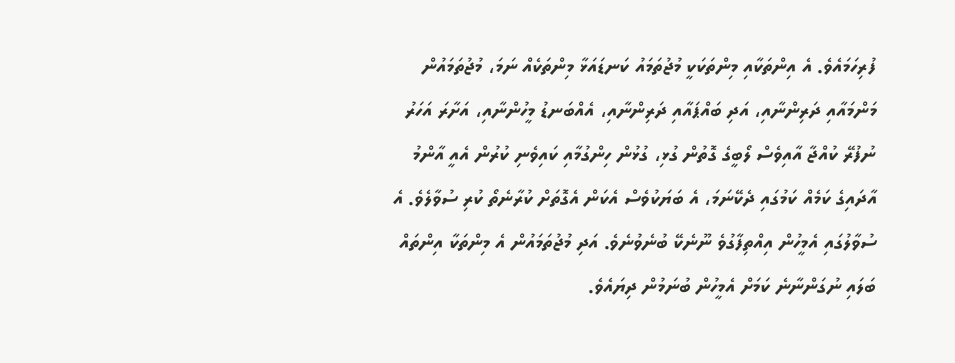ފުރިހަމައެވެ. އެ އިންތަކާއި މިންތަކަކީ މުޖުތަމައު ކަނޑައަޅާ މިންތަކެއް ނަމަ، މުޖުތަމައުން މަންމައާއި ދަރިންނާއި، އަދި ބައްޕައާއި ދަރިންނާއި، އެއްބަނޑު މީހުންނާއި، އަށާރަ އަހަރު ނުފުރޭ ކުއްޖާ އާއިވެސް ލޯބީގެ ގޮތުން ގުޅި، ގުޅުން ހިންގުމާއި ކައިވެނި ކުރުން އެއީ އާންމު އާދައިގެ ކަމެއް ކަމުގައި ދެކޭނަމަ، އެ ބަޔަކުވެސް އެކަން އެގޮތަށް ކުރާނެތޯ ކުރި ސުވާލެވެ. އެ ސުވާލުގައި އެމީހުން އިއްތިފާގުވެ ނޫނެކޭ ބުނެވުނެވެ. އަދި މުޖުތަމައުން އެ މިންތަކާ އިންތައް ބަލައި ނުގަންނާނެ ކަމަށް އެމީހުން ބުނަމުން ދިޔައެވެ.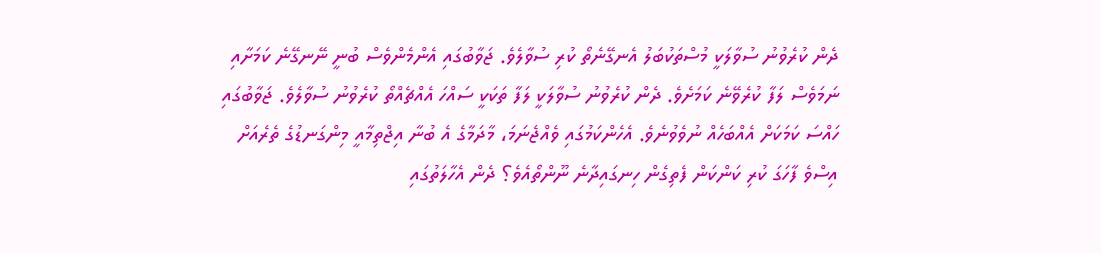ދެން ކުރެވުނު ސުވާލަކީ މުސްތަކުބަލު އެނގޭނެތޯ ކުރި ސުވާލެވެ. ޖަވާބުގައި އެންމެންވެސް ބުނީ ނޭނގޭނެ ކަމަށާއި ނަމަވެސް ލަފާ ކުރެވޭނެ ކަމަށެވެ. ދެން ކުރެވުނު ސުވާލަކީ ލަފާ ތަކަކީ ސައްހަ އެއްޗެއްތޯ ކުރެވުނު ސުވާލެވެ. ޖަވާބުގައި ހައްސަ ކަމަކަށް އެއްބަހެއް ނުވެވުނެވެ. އެހެންކަމުގައި ވެއްޖެނަމަ، މާދަމާގެ އެ ބުނާ އިޖްތިމާއީ މިންގަނޑުގެ ތެރެއަށް އިސްވެ ފާހަގަ ކުރި ކަންކަން ފެތިގެން ހިނގައިދާނެ ނޫންތޯއެވެ؟ ދެން އެހާލަތުގައި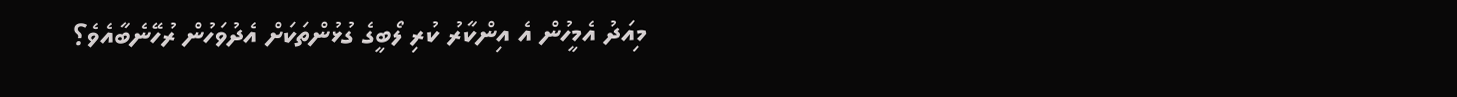މިއަދު އެމީހުން އެ އިންކާރު ކުރި ލޯބީގެ ގުޅުންތަކަށް އެދުވަހުން ރުހޭނެބާއެވެ؟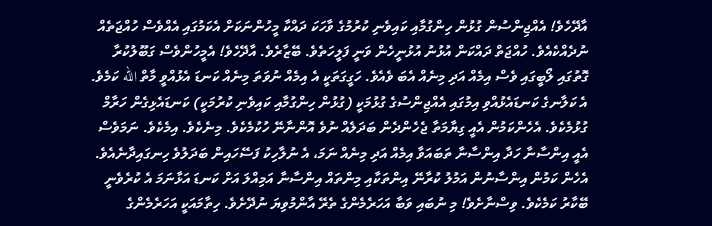އާދޭހެވެ! އެއްޖިންސުން ގުޅުން ހިންގުމާއި ކައިވެނި ކުރުމުގެ ވާހަކަ ދައްކާ މީހުންނަކަށް އެކަމުގައި އެއްވެސް ހުއްޖަތެއް ނުދެއްކެއެވެ. ހުއްޖަތް ދައްކަން އުޅުނު އުޅުނީހެން ވަނީ ފަލީހަތެވެ. ބޭޒާރެވެ. އާދޭހެވެ! އެމީހުންވެސް ގަބޫލުކުރާ ގޮތުގައި ލޯބީގައި ވެސް އިމެއް އަދި މިނެއް އެބަ ވެއެވެ. ހަގީގަތަކީ އެ އިމެއް ނުވަތަ މިނެއް ކަނޑަ އެޅުއްވީ މާތް الله ކަމެވެ. އެ ކަލާނގެ ކަނޑައެޅުއްވި އިމުގައި އެއްޖިންސުގެ ގުޅުމަކީ (ގުޅުން ހިންގުމާއި ކައިވެނި ކުރުމަކީ) ކަނޑައެޅިގެން ހަރާމް ގުޅުމެކެވެ. އެހެންކަމުން އެއީ ގިޔާމަތާ ޖެހެންދެން ބަދަލެއް ނުވެ އޮންނާނޭ ހުކުމެކެވެ. މިނެކެވެ. އިމެކެވެ. ނަމަވެސް އެއީ އިންސާނާ ހަދާ އިންސާނާ ތަބައަވާ އިމެއް އަދި މިނެއް ނަމަ، އެ ނުލާހިކު ފަސޭހައިން ބަދަލުވެ ހިނގައިދާނެއެވެ. އެހެން ކަމުން އިންސާނުން އަމުލު ކުރާނޭ އިންތަކާއި މިންތައް އިންސާނާ އަމިއްލަ އަށް ކަނޑަ އަޅާނަމަ އެ ކުރެވެނީ ބޭކާރު ކަމެކެވެ. ވިސްނާށެވެ! މި ނުބައި ވަބާ އަހަރެމެންގެ ތެރޭ އާންމުވިޔަ ނުދޭށެވެ. ހިތާމައަކީ އަހަރެމެންގެ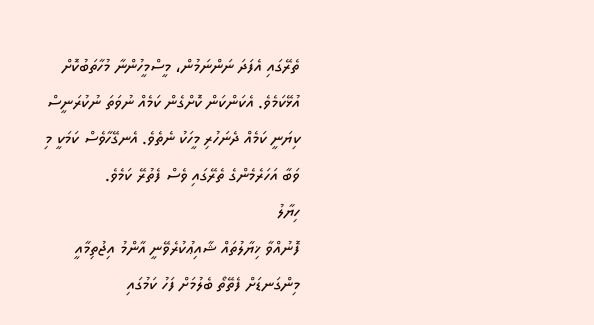ތެރޭގައި އެފަދަ ނަންނަމުން، މީސްމީހުންނާ މުހާތަބުކޮށް އުޅޭކަމެވެ. އެކަންކަން ކޮށްގެން ކަމެއް ނުވަތަ ނުކުރަނީސް ކިޔަނީ ކަމެއް ދެނަހުރި މީހަކު ނެތެވެ. އެނގޭހާވެސް ކަމަކީ މި ވަބާ އަހަރެމެންގެ ތެރޭގައި ވެސް ފެތުރޭ ކަމެވެ.
ހިޔާލު
ފޮނުއްވާ ޚިޔާލުތައް ޝާއިޢުކުރެވޭނީ އާންމު އިޖުތިމާއީ މިންގަނޑަށް ފެތޭތޯ ބެލުމަށް ފަހު ކަމުގައި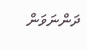ދަންނަވަން